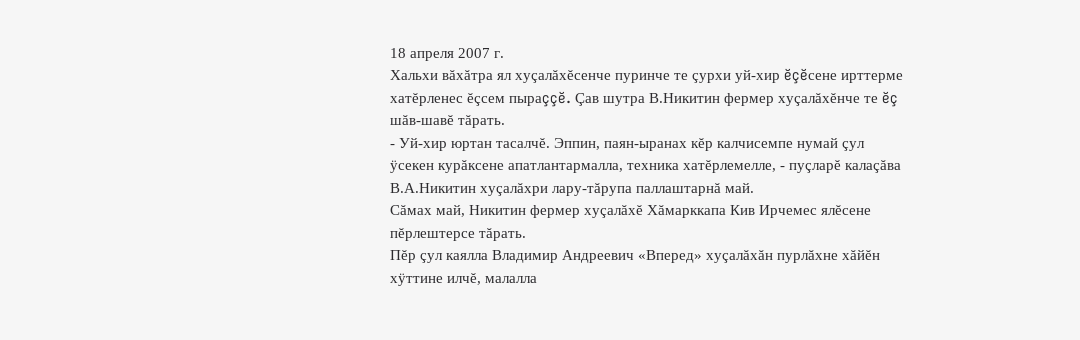18 апреля 2007 г.
Хальхи вăхăтра ял хуçалăхĕсенче пуринче те çурхи уй-хир ĕçĕсене ирттерме хатĕрленес ĕçсем пыраççĕ. Çав шутра В.Никитин фермер хуçалăхĕнче те ĕç шăв-шавĕ тăрать.
- Уй-хир юртан тасалчĕ. Эппин, паян-ыранах кĕр калчисемпе нумай çул ÿсекен курăксене апатлантармалла, техника хатĕрлемелле, - пуçларĕ калаçăва В.А.Никитин хуçалăхри лару-тăрупа паллаштарнă май.
Сăмах май, Никитин фермер хуçалăхĕ Хăмарккапа Кив Ирчемес ялĕсене пĕрлештерсе тăрать.
Пĕр çул каялла Владимир Андреевич «Вперед» хуçалăхăн пурлăхне хăйĕн хÿттине илчĕ, малалла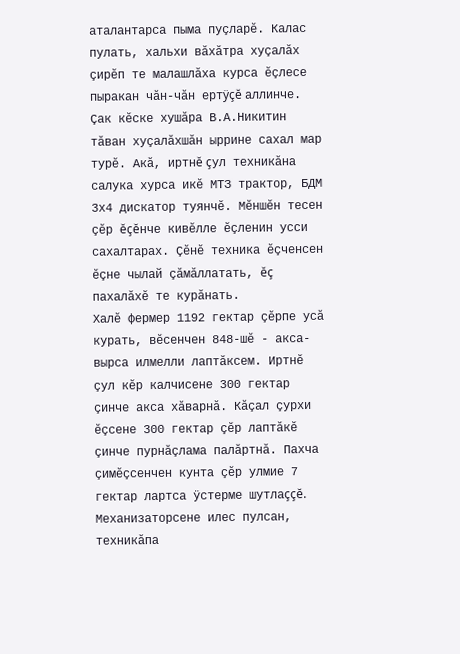аталантарса пыма пуçларĕ. Калас пулать, хальхи вăхăтра хуçалăх çирĕп те малашлăха курса ĕçлесе пыракан чăн-чăн ертÿçĕ аллинче. Çак кĕске хушăра В.А.Никитин тăван хуçалăхшăн ыррине сахал мар турĕ. Акă, иртнĕ çул техникăна салука хурса икĕ МТЗ трактор, БДМ 3х4 дискатор туянчĕ. Мĕншĕн тесен çĕр ĕçĕнче кивĕлле ĕçленин усси сахалтарах. Çĕнĕ техника ĕçченсен ĕçне чылай çăмăллатать, ĕç пахалăхĕ те курăнать.
Халĕ фермер 1192 гектар çĕрпе усă курать, вĕсенчен 848-шĕ - акса-вырса илмелли лаптăксем. Иртнĕ çул кĕр калчисене 300 гектар çинче акса хăварнă. Кăçал çурхи ĕçсене 300 гектар çĕр лаптăкĕ çинче пурнăçлама палăртнă. Пахча çимĕçсенчен кунта çĕр улмие 7 гектар лартса ÿстерме шутлаççĕ.
Механизаторсене илес пулсан, техникăпа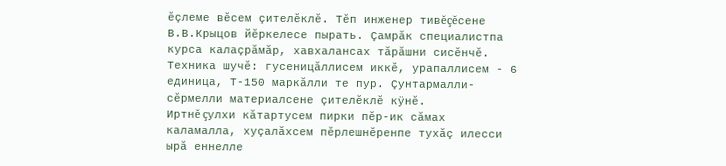ĕçлеме вĕсем çителĕклĕ. Тĕп инженер тивĕçĕсене В.В.Крыцов йĕркелесе пырать. Çамрăк специалистпа курса калаçрăмăр, хавхалансах тăрăшни сисĕнчĕ. Техника шучĕ: гусеницăллисем иккĕ, урапаллисем - 6 единица, Т-150 маркăлли те пур. Çунтармалли-сĕрмелли материалсене çителĕклĕ кÿнĕ.
Иртнĕ çулхи кăтартусем пирки пĕр-ик сăмах каламалла, хуçалăхсем пĕрлешнĕренпе тухăç илесси ырă еннелле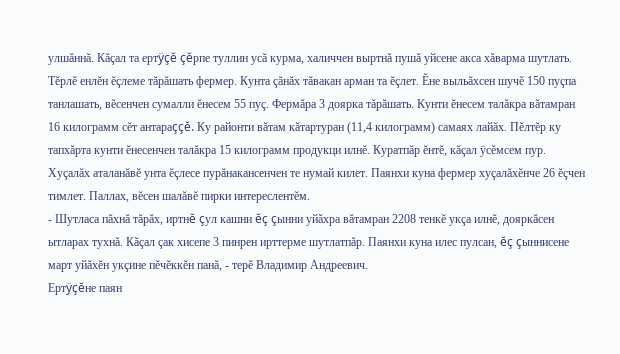улшăннă. Кăçал та ертÿçĕ çĕрпе туллин усă курма, халиччен выртнă пушă уйсене акса хăварма шутлать.
Тĕрлĕ енлĕн ĕçлеме тăрăшать фермер. Кунта çăнăх тăвакан арман та ĕçлет. Ĕне выльăхсен шучĕ 150 пуçпа танлашать, вĕсенчен сумалли ĕнесем 55 пуç. Фермăра 3 доярка тăрăшать. Кунти ĕнесем талăкра вăтамран 16 килограмм сĕт антараççĕ. Ку районти вăтам кăтартуран (11,4 килограмм) самаях лайăх. Пĕлтĕр ку тапхăрта кунти ĕнесенчен талăкра 15 килограмм продукци илнĕ. Куратпăр ĕнтĕ, кăçал ÿсĕмсем пур.
Хуçалăх аталанăвĕ унта ĕçлесе пурăнакансенчен те нумай килет. Паянхи куна фермер хуçалăхĕнче 26 ĕçчен тимлет. Паллах, вĕсен шалăвĕ пирки интереслентĕм.
- Шутласа пăхнă тăрăх, иртнĕ çул кашни ĕç çынни уйăхра вăтамран 2208 тенкĕ укçа илнĕ, дояркăсен ытларах тухнă. Кăçал çак хисепе 3 пинрен ирттерме шутлатпăр. Паянхи куна илес пулсан, ĕç çыннисене март уйăхĕн укçине пĕчĕккĕн панă, - терĕ Владимир Андреевич.
Ертÿçĕне паян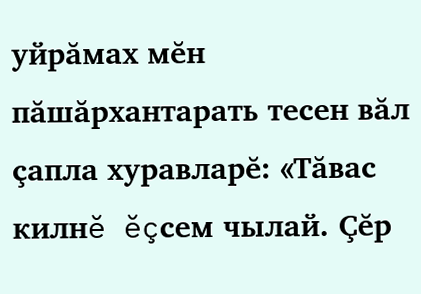уйрăмах мĕн пăшăрхантарать тесен вăл çапла хуравларĕ: «Тăвас килнĕ ĕçсем чылай. Çĕр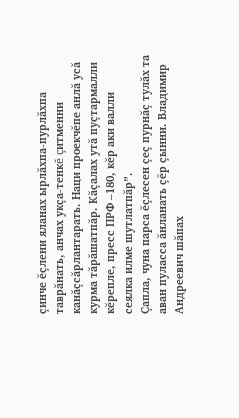çинче ĕçлени яланах ырлăхпа-пурлăхпа таврăнать, анчах укçа-тенкĕ çитменни канăçсăрлантарать. Наци проекчĕпе анлă усă курма тăрăшатпăр. Кăçалах утă пуçтармалли кĕрепле, пресс ПРФ –180, кĕр аки валли сеялка илме шутлатпăр”.
Çапла, чуна парса ĕçлесен çеç пурнăç тулăх та аван пуласса ăнланать çĕр çынни. Владимир Андреевич шăпах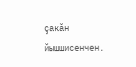çакăн йышшисенчен.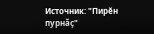Источник: "Пирěн пурнăç"